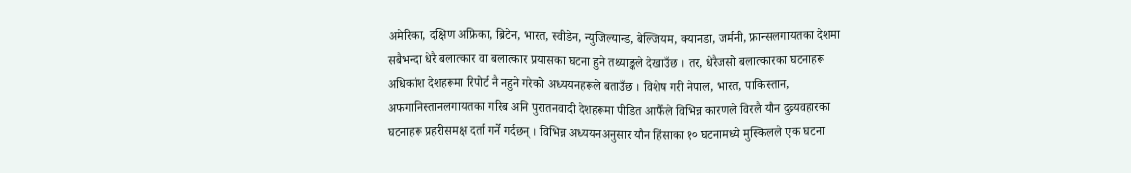अमेरिका, दक्षिण अफ्रिका, ब्रिटेन, भारत, स्वीडेन, न्युजिल्यान्ड, बेल्जियम, क्यानडा, जर्मनी, फ्रान्सलगायतका देशमा सबैभन्दा धेरै बलात्कार वा बलात्कार प्रयासका घटना हुने तथ्याङ्कले देखाउँछ । तर, धेरैजसो बलात्कारका घटनाहरू अधिकांश देशहरूमा रिपोर्ट नै नहुने गरेको अध्ययनहरूले बताउँछ । विशेष गरी नेपाल, भारत, पाकिस्तान, अफगानिस्तानलगायतका गरिब अनि पुरातनवादी देशहरूमा पीडित आफैँले विभिन्न कारणले विरलै यौन दुव्र्यवहारका घटनाहरू प्रहरीसमक्ष दर्ता गर्ने गर्दछन् । विभिन्न अध्ययनअनुसार यौन हिंसाका १० घटनामध्ये मुस्किलले एक घटना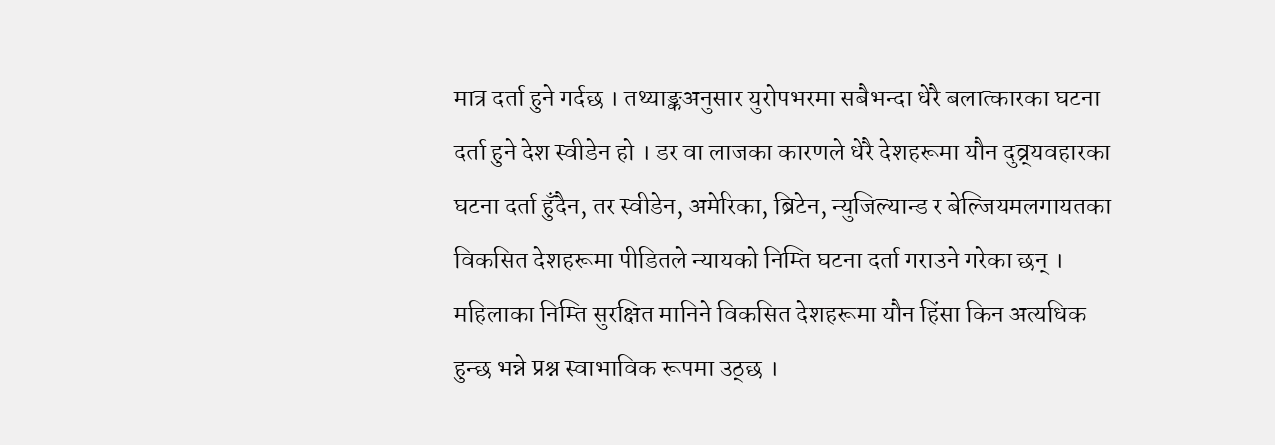मात्र दर्ता हुने गर्दछ । तथ्याङ्कअनुसार युरोपभरमा सबैभन्दा धेरै बलात्कारका घटना दर्ता हुने देश स्वीडेन हो । डर वा लाजका कारणले धेरै देशहरूमा यौन दुव्र्यवहारका घटना दर्ता हुँदैन, तर स्वीडेन, अमेरिका, ब्रिटेन, न्युजिल्यान्ड र बेल्जियमलगायतका विकसित देशहरूमा पीडितले न्यायको निम्ति घटना दर्ता गराउने गरेका छन् । महिलाका निम्ति सुरक्षित मानिने विकसित देशहरूमा यौन हिंसा किन अत्यधिक हुन्छ भन्ने प्रश्न स्वाभाविक रूपमा उठ्छ ।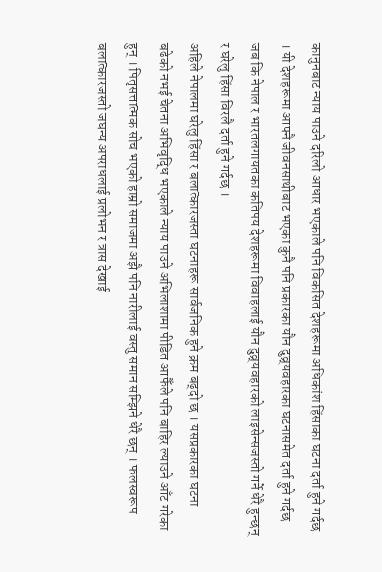कानुनबाट न्याय पाउने दरिलो आधार भएकाले पनि विकसित देशहरूमा अधिकांश हिंसाका घटना दर्ता हुने गर्दछ । यी देशहरूमा आफ्नै जीवनसाथीबाट भएका कुनै पनि प्रकारका यौन दुव्र्यवहारका घटनासमेत दर्ता हुने गर्दछ जब कि नेपाल र भारतलगायतका कतिपय देशहरूमा विवाहलाई यौन दुव्र्यवहारको लाइसेन्सजस्तो गर्ने धेरै हुन्छन् र घरेलु हिंसा विरलै दर्ता हुने गर्दछ ।
अहिले नेपालमा घरेलु हिंसा र बलात्कारजस्ता घटनाहरू सार्वजनिक हुने क्रम बढ्दो छ । यसप्रकारका घटना बढेको नभई चेतना अभिवृद्धि भएकाले न्याय पाउने अभिलाशामा पीडित आफैँले पनि बाहिर ल्याउने आँट गरेका हुन् । पितृसत्तात्मक सोच भएको हाम्रो समाजमा अझै पनि नारीलाई वस्तु समान सम्झिने धेरै छन् । फलस्वरूप बलात्कारजस्तो जघन्य अपराधलाई प्रलोभन र त्रास देखाई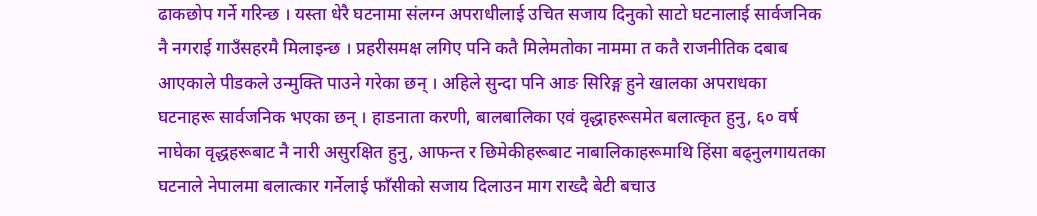ढाकछोप गर्ने गरिन्छ । यस्ता धेरै घटनामा संलग्न अपराधीलाई उचित सजाय दिनुको साटो घटनालाई सार्वजनिक नै नगराई गाउँसहरमै मिलाइन्छ । प्रहरीसमक्ष लगिए पनि कतै मिलेमतोका नाममा त कतै राजनीतिक दबाब आएकाले पीडकले उन्मुक्ति पाउने गरेका छन् । अहिले सुन्दा पनि आङ सिरिङ्ग हुने खालका अपराधका घटनाहरू सार्वजनिक भएका छन् । हाडनाता करणी, बालबालिका एवं वृद्धाहरूसमेत बलात्कृत हुनु, ६० वर्ष नाघेका वृद्धहरूबाट नै नारी असुरक्षित हुनु, आफन्त र छिमेकीहरूबाट नाबालिकाहरूमाथि हिंसा बढ्नुलगायतका घटनाले नेपालमा बलात्कार गर्नेलाई फाँसीको सजाय दिलाउन माग राख्दै बेटी बचाउ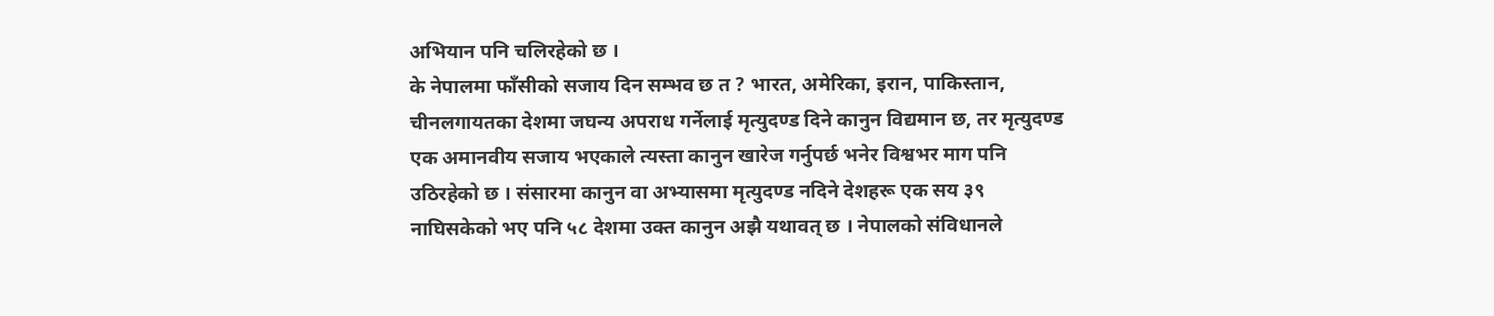अभियान पनि चलिरहेको छ ।
के नेपालमा फाँसीको सजाय दिन सम्भव छ त ? भारत, अमेरिका, इरान, पाकिस्तान, चीनलगायतका देशमा जघन्य अपराध गर्नेलाई मृत्युदण्ड दिने कानुन विद्यमान छ, तर मृत्युदण्ड एक अमानवीय सजाय भएकाले त्यस्ता कानुन खारेज गर्नुपर्छ भनेर विश्वभर माग पनि उठिरहेको छ । संसारमा कानुन वा अभ्यासमा मृत्युदण्ड नदिने देशहरू एक सय ३९ नाघिसकेको भए पनि ५८ देशमा उक्त कानुन अझै यथावत् छ । नेपालको संविधानले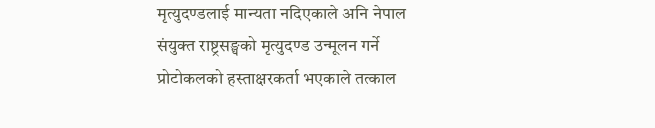मृत्युदण्डलाई मान्यता नदिएकाले अनि नेपाल संयुक्त राष्ट्रसङ्घको मृत्युदण्ड उन्मूलन गर्ने प्रोटोकलको हस्ताक्षरकर्ता भएकाले तत्काल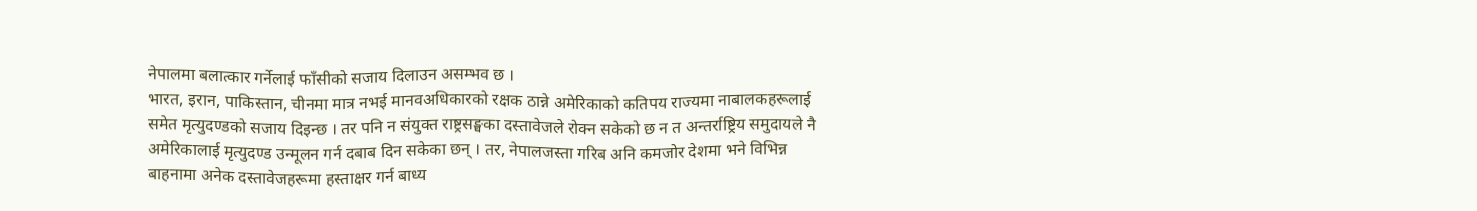नेपालमा बलात्कार गर्नेलाई फाँसीको सजाय दिलाउन असम्भव छ ।
भारत, इरान, पाकिस्तान, चीनमा मात्र नभई मानवअधिकारको रक्षक ठान्ने अमेरिकाको कतिपय राज्यमा नाबालकहरूलाई समेत मृत्युदण्डको सजाय दिइन्छ । तर पनि न संयुक्त राष्ट्रसङ्घका दस्तावेजले रोक्न सकेको छ न त अन्तर्राष्ट्रिय समुदायले नै अमेरिकालाई मृत्युदण्ड उन्मूलन गर्न दबाब दिन सकेका छन् । तर, नेपालजस्ता गरिब अनि कमजोर देशमा भने विभिन्न बाहनामा अनेक दस्तावेजहरूमा हस्ताक्षर गर्न बाध्य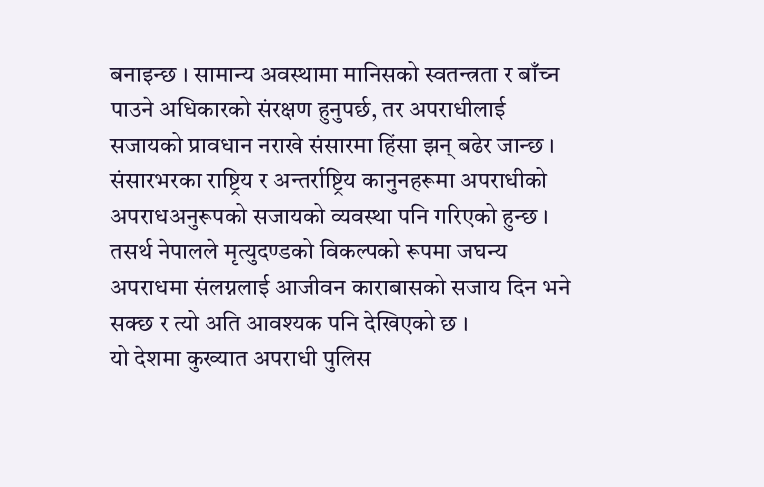बनाइन्छ । सामान्य अवस्थामा मानिसको स्वतन्त्रता र बाँच्न पाउने अधिकारको संरक्षण हुनुपर्छ, तर अपराधीलाई सजायको प्रावधान नराखे संसारमा हिंसा झन् बढेर जान्छ । संसारभरका राष्ट्रिय र अन्तर्राष्ट्रिय कानुनहरूमा अपराधीको अपराधअनुरूपको सजायको व्यवस्था पनि गरिएको हुन्छ । तसर्थ नेपालले मृत्युदण्डको विकल्पको रूपमा जघन्य अपराधमा संलग्नलाई आजीवन काराबासको सजाय दिन भने सक्छ र त्यो अति आवश्यक पनि देखिएको छ ।
यो देशमा कुख्यात अपराधी पुलिस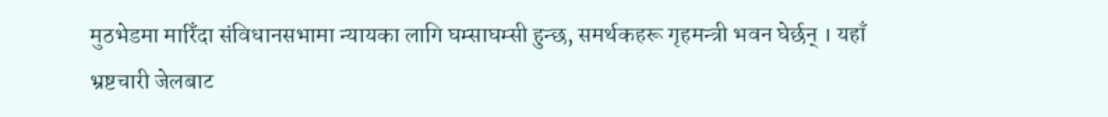मुठभेडमा मारिँदा संविधानसभामा न्यायका लागि घम्साघम्सी हुन्छ, समर्थकहरू गृहमन्त्री भवन घेर्छन् । यहाँ भ्रष्टचारी जेलबाट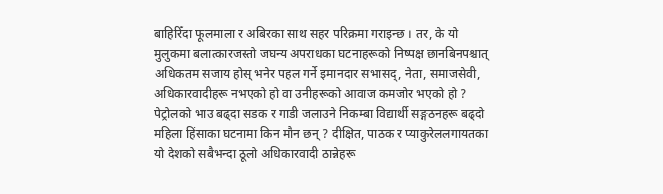बाहिरिँदा फूलमाला र अबिरका साथ सहर परिक्रमा गराइन्छ । तर, के यो मुलुकमा बलात्कारजस्तो जघन्य अपराधका घटनाहरूको निष्पक्ष छानबिनपश्चात् अधिकतम सजाय होस् भनेर पहल गर्ने इमानदार सभासद्, नेता, समाजसेवी, अधिकारवादीहरू नभएको हो वा उनीहरूको आवाज कमजोर भएको हो ? पेट्रोलको भाउ बढ्दा सडक र गाडी जलाउने निकम्बा विद्यार्थी सङ्गठनहरू बढ्दो महिला हिंसाका घटनामा किन मौन छन् ? दीक्षित, पाठक र प्याकुरेललगायतका यो देशको सबैभन्दा ठूलो अधिकारवादी ठान्नेहरू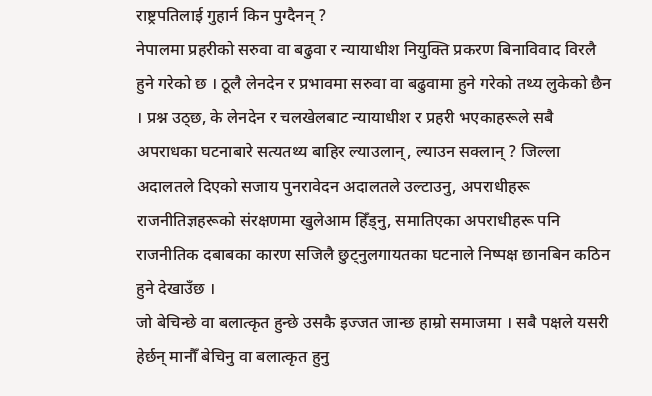राष्ट्रपतिलाई गुहार्न किन पुग्दैनन् ?
नेपालमा प्रहरीको सरुवा वा बढुवा र न्यायाधीश नियुक्ति प्रकरण बिनाविवाद विरलै हुने गरेको छ । ठूलै लेनदेन र प्रभावमा सरुवा वा बढुवामा हुने गरेको तथ्य लुकेको छैन । प्रश्न उठ्छ, के लेनदेन र चलखेलबाट न्यायाधीश र प्रहरी भएकाहरूले सबै अपराधका घटनाबारे सत्यतथ्य बाहिर ल्याउलान्, ल्याउन सक्लान् ? जिल्ला अदालतले दिएको सजाय पुनरावेदन अदालतले उल्टाउनु, अपराधीहरू राजनीतिज्ञहरूको संरक्षणमा खुलेआम हिँड्नु, समातिएका अपराधीहरू पनि राजनीतिक दबाबका कारण सजिलै छुट्नुलगायतका घटनाले निष्पक्ष छानबिन कठिन हुने देखाउँछ ।
जो बेचिन्छे वा बलात्कृत हुन्छे उसकै इज्जत जान्छ हाम्रो समाजमा । सबै पक्षले यसरी हेर्छन् मानौँ बेचिनु वा बलात्कृत हुनु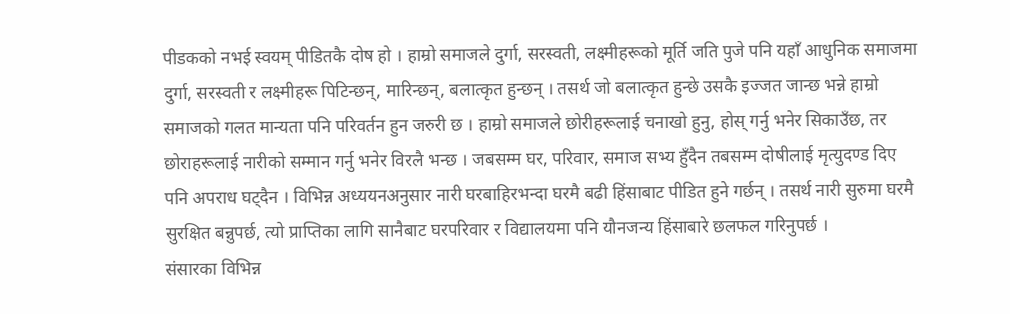पीडकको नभई स्वयम् पीडितकै दोष हो । हाम्रो समाजले दुर्गा, सरस्वती, लक्ष्मीहरूको मूर्ति जति पुजे पनि यहाँ आधुनिक समाजमा दुर्गा, सरस्वती र लक्ष्मीहरू पिटिन्छन्, मारिन्छन्, बलात्कृत हुन्छन् । तसर्थ जो बलात्कृत हुन्छे उसकै इज्जत जान्छ भन्ने हाम्रो समाजको गलत मान्यता पनि परिवर्तन हुन जरुरी छ । हाम्रो समाजले छोरीहरूलाई चनाखो हुनु, होस् गर्नु भनेर सिकाउँछ, तर छोराहरूलाई नारीको सम्मान गर्नु भनेर विरलै भन्छ । जबसम्म घर, परिवार, समाज सभ्य हुँदैन तबसम्म दोषीलाई मृत्युदण्ड दिए पनि अपराध घट्दैन । विभिन्न अध्ययनअनुसार नारी घरबाहिरभन्दा घरमै बढी हिंसाबाट पीडित हुने गर्छन् । तसर्थ नारी सुरुमा घरमै सुरक्षित बन्नुपर्छ, त्यो प्राप्तिका लागि सानैबाट घरपरिवार र विद्यालयमा पनि यौनजन्य हिंसाबारे छलफल गरिनुपर्छ ।
संसारका विभिन्न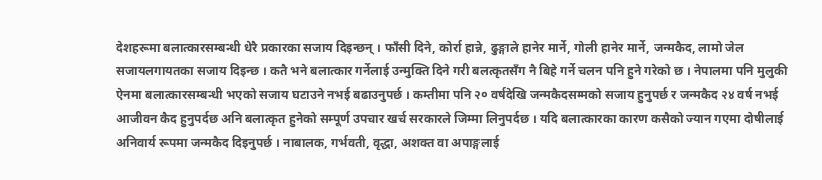देशहरूमा बलात्कारसम्बन्धी धेरै प्रकारका सजाय दिइन्छन् । फाँसी दिने, कोर्रा हान्ने, ढुङ्गाले हानेर मार्ने, गोली हानेर मार्ने, जन्मकैद, लामो जेल सजायलगायतका सजाय दिइन्छ । कतै भने बलात्कार गर्नेलाई उन्मुक्ति दिने गरी बलत्कृतसँग नै बिहे गर्ने चलन पनि हुने गरेको छ । नेपालमा पनि मुलुकी ऐनमा बलात्कारसम्बन्धी भएको सजाय घटाउने नभई बढाउनुपर्छ । कम्तीमा पनि २० वर्षदेखि जन्मकैदसम्मको सजाय हुनुपर्छ र जन्मकैद २४ वर्ष नभई आजीवन कैद हुनुपर्दछ अनि बलात्कृत हुनेको सम्पूर्ण उपचार खर्च सरकारले जिम्मा लिनुपर्दछ । यदि बलात्कारका कारण कसैको ज्यान गएमा दोषीलाई अनिवार्य रूपमा जन्मकैद दिइनुपर्छ । नाबालक, गर्भवती, वृद्धा, अशक्त वा अपाङ्गलाई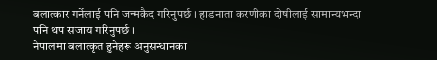बलात्कार गर्नेलाई पनि जन्मकैद गरिनुपर्छ । हाडनाता करणीका दोषीलाई सामान्यभन्दा पनि थप सजाय गरिनुपर्छ ।
नेपालमा बलात्कृत हुनेहरू अनुसन्धानका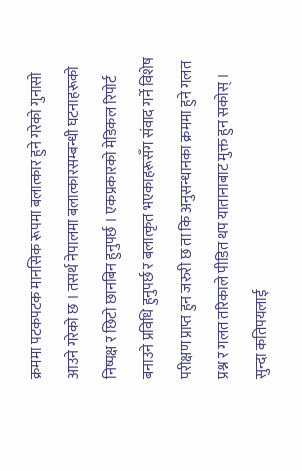क्रममा पटकपटक मानसिक रूपमा बलात्कार हुने गरेको गुनासो आउने गरेको छ । तसर्थ नेपालमा बलात्कारसम्बन्धी घटनाहरूको निष्पक्ष र छिटो छानबिन हुनुपर्छ । एकप्रकारको मेडिकल रिपोर्ट बनाउने प्रविधि हुनुपर्छ र बलात्कृत भएकाहरूसँग संवाद गर्ने विशेष परीक्षण प्राप्त हुन जरुरी छ ता कि अनुसन्धानका क्रममा हुने गलत प्रश्न र गलत तरिकाले पीडित थप यातानाबाट मुक्त हुन सकोस् । सुन्दा कतिपयलाई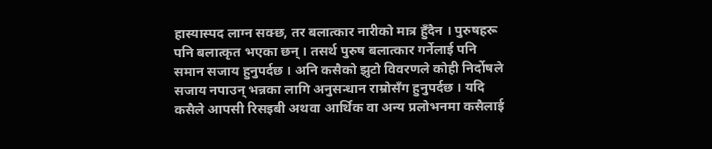हास्यास्पद लाग्न सक्छ, तर बलात्कार नारीको मात्र हुँदैन । पुरुषहरू पनि बलात्कृत भएका छन् । तसर्थ पुरुष बलात्कार गर्नेलाई पनि समान सजाय हुनुपर्दछ । अनि कसैको झुटो विवरणले कोही निर्दोषले सजाय नपाउन् भन्नका लागि अनुसन्धान राम्रोसँग हुनुपर्दछ । यदि कसैले आपसी रिसइबी अथवा आर्थिक वा अन्य प्रलोभनमा कसैलाई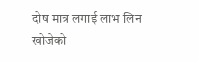दोष मात्र लगाई लाभ लिन खोजेको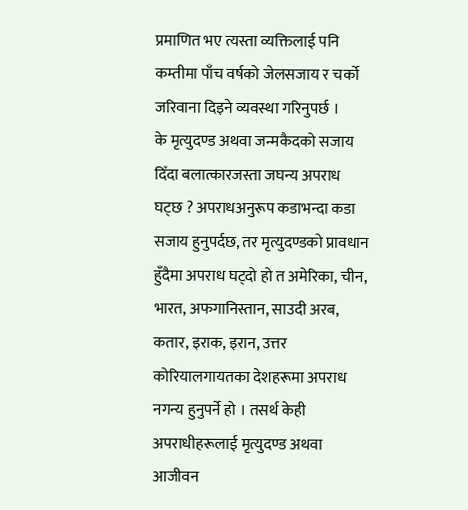प्रमाणित भए त्यस्ता व्यक्तिलाई पनि कम्तीमा पाँच वर्षको जेलसजाय र चर्को जरिवाना दिइने व्यवस्था गरिनुपर्छ ।
के मृत्युदण्ड अथवा जन्मकैदको सजाय दिँदा बलात्कारजस्ता जघन्य अपराध घट्छ ? अपराधअनुरूप कडाभन्दा कडा सजाय हुनुपर्दछ, तर मृत्युदण्डको प्रावधान हुँदैमा अपराध घट्दो हो त अमेरिका, चीन, भारत, अफगानिस्तान, साउदी अरब, कतार, इराक, इरान, उत्तर कोरियालगायतका देशहरूमा अपराध नगन्य हुनुपर्ने हो । तसर्थ केही अपराधीहरूलाई मृत्युदण्ड अथवा आजीवन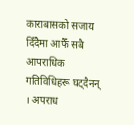काराबासको सजाय दिँदैमा आफैँ सबै आपराधिक गतिविधिहरू घट्दैनन् । अपराध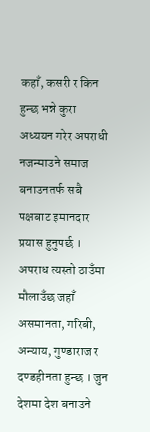कहाँ, कसरी र किन हुन्छ भन्ने कुरा अध्ययन गरेर अपराधी नजन्माउने समाज बनाउनतर्फ सबै पक्षबाट इमानदार प्रयास हुनुपर्छ । अपराध त्यस्तो ठाउँमा मौलाउँछ जहाँ असमानता, गरिबी, अन्याय, गुण्डाराज र दण्डहीनता हुन्छ । जुन देशमा देश बनाउने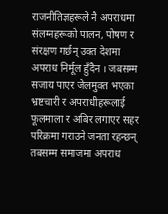राजनीतिज्ञहरूले नै अपराधमा संलग्नहरूको पालन, पोषण र संरक्षण गर्छन् उक्त देशमा अपराध निर्मूल हुँदैन । जबसम्म सजाय पाएर जेलमुक्त भएका भ्रष्टचारी र अपराधीहरूलाई फूलमाला र अबिर लगाएर सहर परिक्रमा गराउने जनता रहन्छन् तबसम्म समाजमा अपराध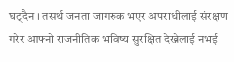घट्दैन । तसर्थ जनता जागरुक भएर अपराधीलाई संरक्षण गरेर आफ्नो राजनीतिक भविष्य सुरक्षित देख्नेलाई नभई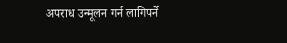अपराध उन्मूलन गर्न लागिपर्ने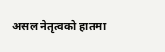असल नेतृत्वको हातमा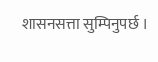शासनसत्ता सुम्पिनुपर्छ ।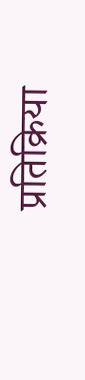प्रतिक्रिया